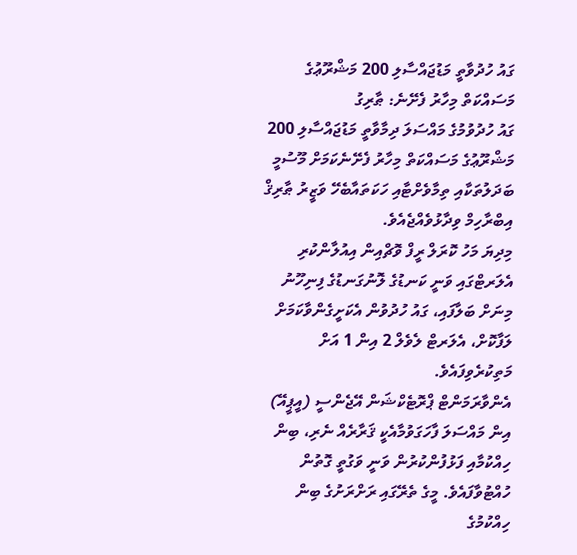ގައު ހުދުވާތީ މަޑުޖައްސާލި 200 މަޝްރޫޢުގެ މަސައްކަތް މިހާރު ފެށޭނެ: ޠާރިގު
ގައު ހުދުވުމުގެ މައްސަލަ ދިމާވާތީ މަޑުޖައްސާލި 200 މަޝްރޫޢުގެ މަސައްކަތް މިހާރު ފެށޭނެކަމަށް މޫސުމީ ބަދަލުތަކާއި ތިމާވެށްޓާއި ހަކަތައާބެހޭ ވަޒީރު ޠާރިޤް އިބްރާހިމް ވިދާޅުވެއްޖެއެވެ.
މިދިޔަ މަހު ކޮރަލް ރީފް ވޮޗްއިން އިއުލާންކުރި އެލަރޓްގައި ވަނީ ކަނޑުގެ ލޮނުގަނޑުގެ ފިނިހޫނު މިނަށް ބަލާފައި، ގައު ހުދުވުން އެކަށީގެންވާކަމަށް ލަފާކޮށް، އެލަރޓް ލެވެލް 2 އިން 1 އަށް މަތިކުރެވިފައެވެ.
އެންވާރަމަންޓް ޕްރޮޓެކްޝަން އޭޖެންސީ (އީޕީއޭ) އިން މައްސަލަ ފާހަގަވުމާއެކީ ޤަރާރެއް ނެރި، ބިން ހިއްކުމާއި ފަޅުފުންކުރުން ވަނީ ވަގުތީ ގޮތުން ހުއްޓުވާފައެވެ. މީގެ ތެރޭގައި ރަށްރަށުގެ ބިން ހިއްކުމުގެ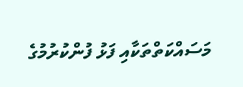މަސައްކަތްތަކާއި ފަޅު ފުންކުރުމުގެ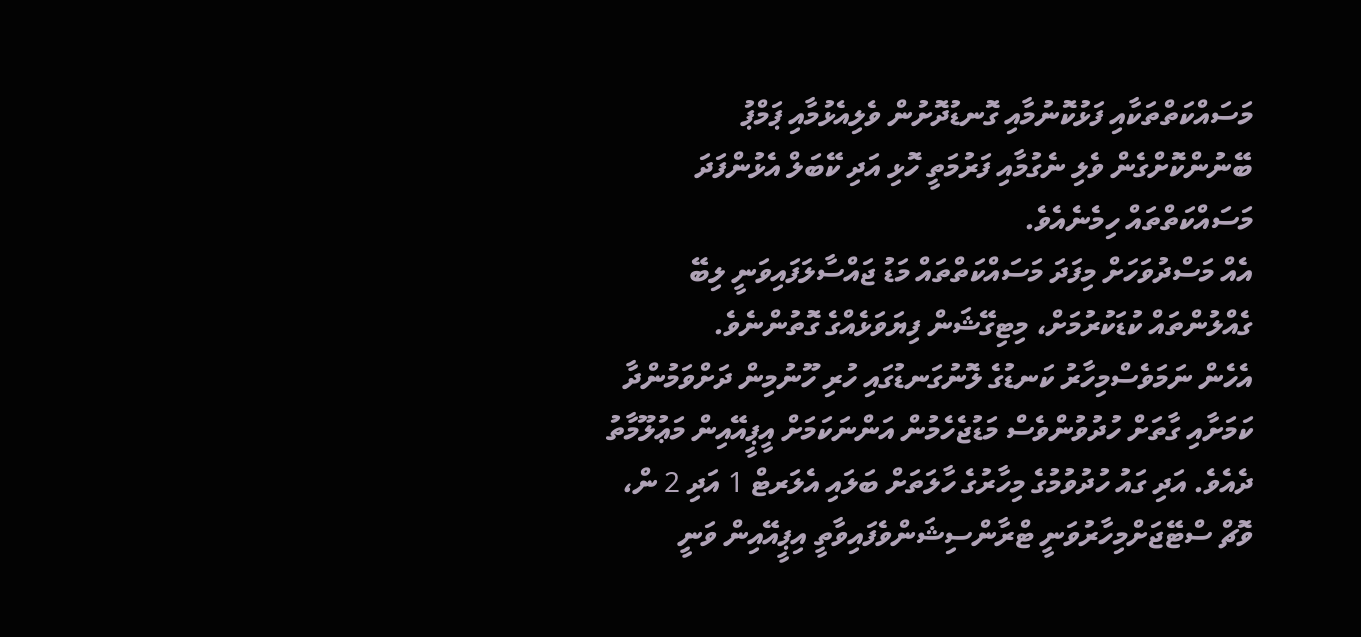މަސައްކަތްތަކާއި ފަޅުކޮނުމާއި ގޮނޑުދޮށުން ވެލިއެޅުމާއި ޕަމްޕު ބޭނުންކޮށްގެން ވެލި ނެގުމާއި ފަރުމަތީ ހޮޅި އަދި ކޭބަލް އެޅުންފަދަ މަސައްކަތްތައް ހިމެނެއެވެ.
އެއް މަސްދުވަހަށް މިފަދަ މަސައްކަތްތައް މަޑު ޖައްސާލަފައިވަނީ ލިބޭ ގެއްލުންތައް ކުޑަކުރުމަށް، މިޓިގޭޝަން ފިޔަވަޅެއްގެ ގޮތުންނެވެ.
އެހެން ނަމަވެސްމިހާރު ކަނޑުގެ ލޮނުގަނޑުގައި ހުރި ހޫނުމިން ދަށްވަމުންދާ ކަމަށާއި ގާތަށް ހުދުވުންވެސް މަޑުޖެހެމުން އަންނަކަމަށް އީޕީއޭއިން މަޢުލޫމާތު ދެއެވެ. އަދި ގައު ހުދުވުމުގެ މިހާރުގެ ހާލަތަށް ބަލައި އެލަރޓް 1 އަދި 2 ން، ވޮޗް ސްޓޭޖަށްމިހާރުވަނީ ޓްރާންސިޝަންވެފައިވާތީ އިޕީއޭއިން ވަނީ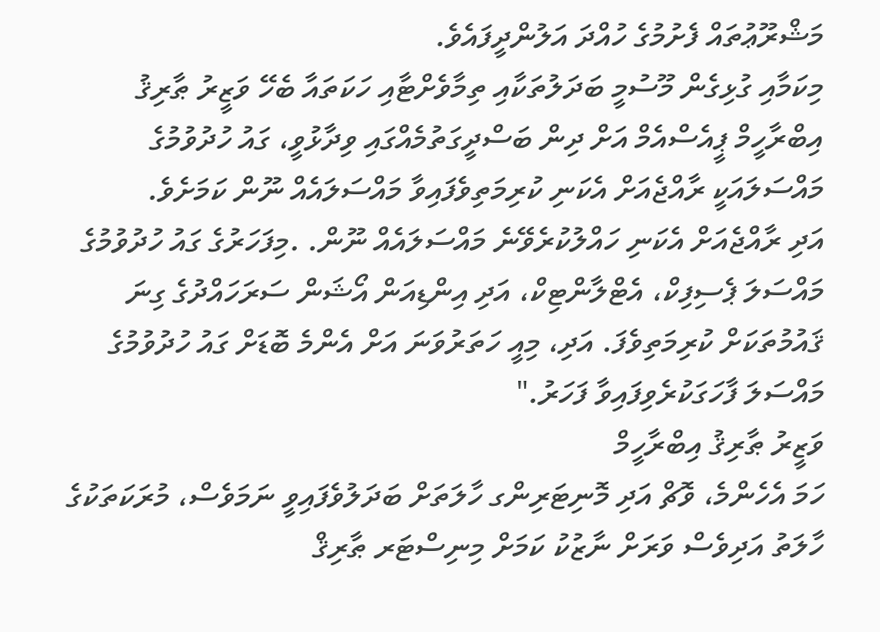މަޝްރޫޢުތައް ފެށުމުގެ ހުއްދަ އަލުންދީފައެވެ.
މިކަމާއި ގުޅިގެން މޫސުމީ ބަދަލުތަކާއި ތިމާވެށްޓާއި ހަކަތައާ ބެހޭ ވަޒީރު ޠާރިޤު އިބްރާހީމް ޕީއެސްއެމް އަށް ދިން ބަސްދީގަތުމެއްގައި ވިދާޅުވީ، ގައު ހުދުވުމުގެ މައްސަލައަކީ ރާއްޖެއަށް އެކަނި ކުރިމަތިވެފައިވާ މައްސަލައެއް ނޫން ކަމަށެވެ.
އަދި ރާއްޖެއަށް އެކަނި ހައްލުކުރެވޭނެ މައްސަލައެއް ނޫން. .މިފަހަރުގެ ގައު ހުދުވުމުގެ މައްސަލަ ޕެސިފިކް، އެޓްލާންޓިކް، އަދި އިންޑިއަން އޯޝަން ސަރަހައްދުގެ ގިނަ ޤައުމުތަކަށް ކުރިމަތިވެފަ. އަދި، މިއީ ހަތަރުވަނަ އަށް އެންމެ ބޮޑަށް ގައު ހުދުވުމުގެ މައްސަލަ ފާހަގަކުރެވިފައިވާ ފަހަރު."
ވަޒީރު ޠާރިޤު އިބްރާހީމް
ހަމަ އެހެންމެ، ވޮޗް އަދި މޮނިޓަރިންގ ހާލަތަށް ބަދަލުވެފައިވީ ނަމަވެސް، މުރަކަތަކުގެ ހާލަތު އަދިވެސް ވަރަށް ނާޒުކު ކަމަށް މިނިސްޓަރ ޠާރިޤް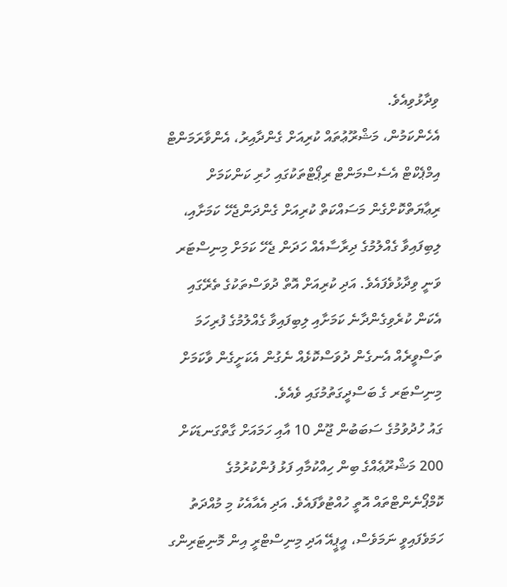ވިދާޅުވިއެވެ.
އެހެންކަމުން، މަޝްރޫޢުތައް ކުރިއަށް ގެންދާއިރު، އެންވާރަމަންޓް އިމްޕެކްޓް އެސެސްމަންޓް ރިޕޯޓްތަކުގައި ހުރި ކަންކަމަށް ރިޢާޔަތްކޮށްގެން މަސައްކަތް ކުރިއަށް ގެންދަންޖެހޭ ކަމަށާއި، ލިބިފައިވާ ގެއްލުމުގެ ދިރާސާއެއް ހަދަން ޖެހޭ ކަމަށް މިނިސްޓަރ ވަނީ ވިދާޅުވެފައެވެ. އަދި ކުރިއަށް އޮތް ދުވަސްތަކުގެ ތެރޭގައި އެކަން ކުރެވިގެންދާނެ ކަމަށާއި ލިބިފައިވާ ގެއްލުމުގެ ފުރިހަމަ ތަސްވީރެއް އެނގެން ދުވަސްކޮޅެއް ނެގުން އެކަށީގެން ވާކަމަށް މިނިސްޓަރ ގެ ބަސްދީގަތުމުގައި ވެއެވެ.
ގައު ހުދުވުމުގެ ސަބަބުން ޖޫން 10 އާއި ހަމައަށް ގާތްގަނޑަކަށް 200 މަޝްރޫޢެއްގެ ބިން ހިއްކުމާއި ފަޅު ފުންކުރުމުގެ ކޮމްޕޯނެންޓްތައް އޮތީ ހުއްޓުވާފައެވެ. އަދި އެއާއެކު މި މުއްދަތު ހަމަވެފައިވީ ނަމަވެސް، އީޕީއޭ އަދި މިނިސްޓްރީ އިން މޮނިޓަރިންގ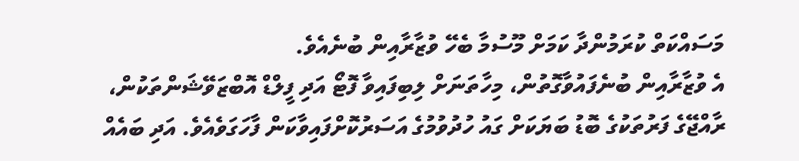މަސައްކަތް ކުރަމުންދާ ކަމަށް މޫސުމާ ބެހޭ ވުޒާރާއިން ބުނެއެވެ.
އެ ވުޒާރާއިން ބުނެފައުވާގޮތުން، މިހާތަނަށް ލިބިފައިވާ ފޮޓޯ އަދި ފީލްޑް އޮބްޒަވޭޝަންތަކުން، ރާއްޖޭގެ ފަރުތަކުގެ ބޮޑު ބަޔަކަށް ގައު ހުދުވުމުގެ އަސަރުކޮށްފައިވާކަން ފާހަގަވެއެވެ. އަދި ބައެއް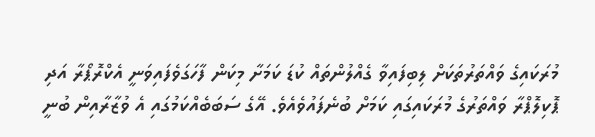މުރަކައިގެ ވައްތަރުތަކަށް ލިބިފައިވާ ގެއްލުންތައް ކުޑަ ކަމަށާ މިކަން ފާހަގަވެފައިވަނީ އެކްރޮޕޯރާ އަދި ޕޮކިލޮޕްރާ ވައްތަރުގެ މުރަކައިގައި ކަމަށް ބުނެފައުވެއެވެ. އޭގެ ސަބަބެއްކަމުގައި އެ ވުޒާރާއިން ބުނީ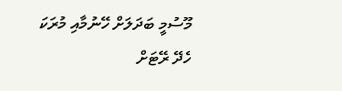މޫސުމީ ބަދަލަށް ހޭނުމާއި މުރަކަ ހެދޭ ރޭޓަށް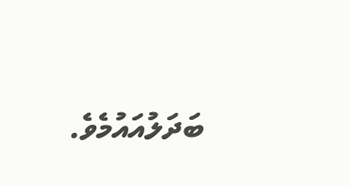ބަދަލުއައުމެވެ.